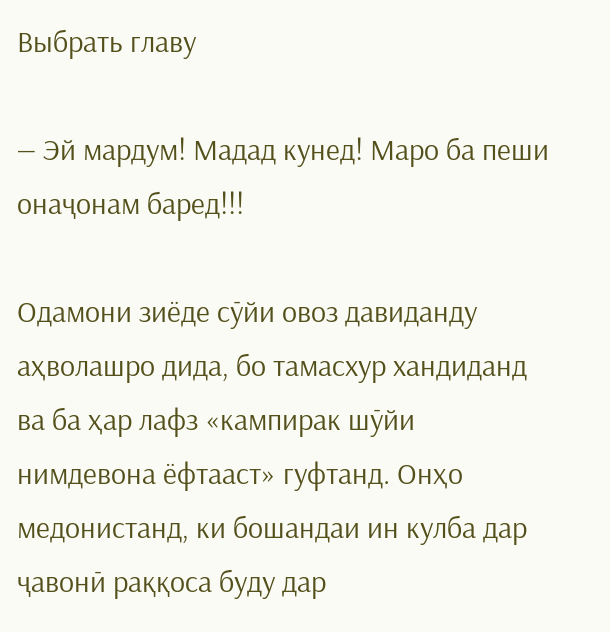Выбрать главу

— Эй мардум! Мадад кунед! Маро ба пеши онаҷонам баред!!!

Одамони зиёде сӯйи овоз давиданду аҳволашро дида, бо тамасхур хандиданд ва ба ҳар лафз «кампирак шӯйи нимдевона ёфтааст» гуфтанд. Онҳо медонистанд, ки бошандаи ин кулба дар ҷавонӣ раққоса буду дар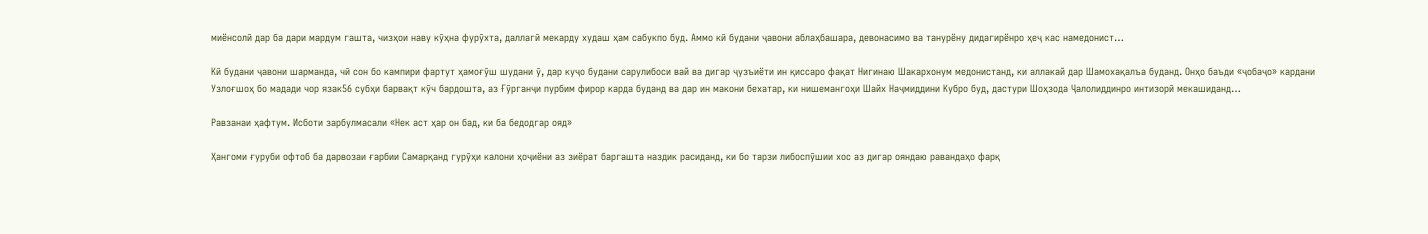миёнсолӣ дар ба дари мардум гашта, чизҳои наву кӯҳна фурӯхта, даллагӣ мекарду худаш ҳам сабукпо буд. Аммо кӣ будани ҷавони аблаҳбашара, девонасимо ва танурёну дидагирёнро ҳеҷ кас намедонист…

Кӣ будани ҷавони шарманда, чӣ сон бо кампири фартут ҳамоғӯш шудани ӯ, дар куҷо будани сарулибоси вай ва дигар ҷузъиёти ин қиссаро фақат Нигинаю Шакархонум медонистанд, ки аллакай дар Шамохақалъа буданд. Онҳо баъди «ҷобаҷо» кардани Узлоғшоҳ бо мадади чор язак56 субҳи барвақт кӯч бардошта, аз Ғӯрганҷи пурбим фирор карда буданд ва дар ин макони бехатар, ки нишемангоҳи Шайх Наҷмиддини Кубро буд, дастури Шоҳзода Ҷалолиддинро интизорӣ мекашиданд…

Равзанаи ҳафтум. Исботи зарбулмасали «Нек аст ҳар он бад, ки ба бедодгар ояд»

Ҳангоми ғуруби офтоб ба дарвозаи ғарбии Самарқанд гурӯҳи калони ҳоҷиёни аз зиёрат баргашта наздик расиданд, ки бо тарзи либоспӯшии хос аз дигар ояндаю равандаҳо фарқ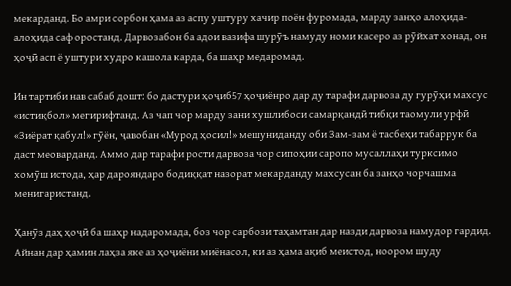мекарданд. Бо амри сорбон ҳама аз аспу уштуру хачир поён фуромада, марду занҳо алоҳида-алоҳида саф оростанд. Дарвозабон ба адои вазифа шурӯъ намуду номи касеро аз рӯйхат хонад, он ҳоҷӣ асп ё уштури худро кашола карда, ба шаҳр медаромад.

Ин тартиби нав сабаб дошт: бо дастури ҳоҷиб57 ҳоҷиёнро дар ду тарафи дарвоза ду гурӯҳи махсус «истиқбол» мегирифтанд. Аз чап чор марду зани хушлибоси самарқандӣ тибқи таомули урфӣ «Зиёрат қабул!» гӯён, ҷавобан «Мурод ҳосил!» мешуниданду оби Зам-зам ё тасбеҳи табаррук ба даст меоварданд. Аммо дар тарафи рости дарвоза чор сипоҳии саропо мусаллаҳи турксимо хомӯш истода, ҳар дарояндаро бодиққат назорат мекарданду махсусан ба занҳо чорчашма менигаристанд.

Ҳанӯз даҳ ҳоҷӣ ба шаҳр надаромада, боз чор сарбози таҳамтан дар назди дарвоза намудор гардид. Айнан дар ҳамин лаҳза яке аз ҳоҷиёни миёнасол, ки аз ҳама ақиб меистод, ноором шуду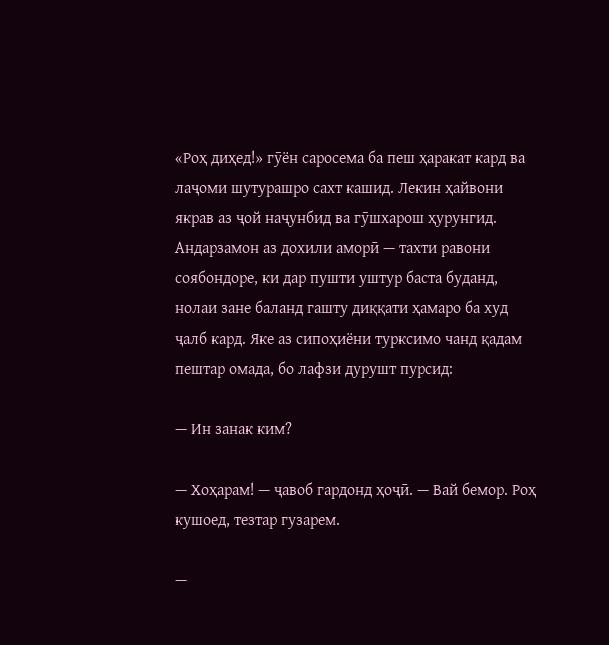«Роҳ диҳед!» гӯён саросема ба пеш ҳаракат кард ва лаҷоми шутурашро сахт кашид. Лекин ҳайвони якрав аз ҷой наҷунбид ва гӯшхарош ҳурунгид. Андарзамон аз дохили аморӣ — тахти равони соябондоре, ки дар пушти уштур баста буданд, нолаи зане баланд гашту диққати ҳамаро ба худ ҷалб кард. Яке аз сипоҳиёни турксимо чанд қадам пештар омада, бо лафзи дурушт пурсид:

— Ин занак ким?

— Хоҳарам! — ҷавоб гардонд ҳоҷӣ. — Вай бемор. Роҳ кушоед, тезтар гузарем.

—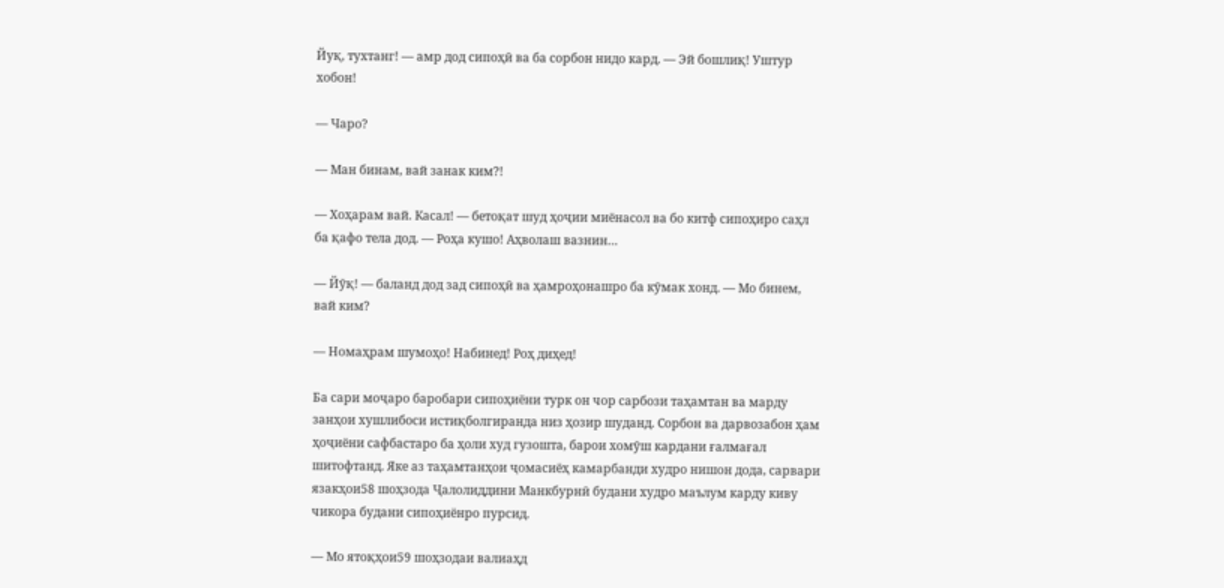Йуқ, тухтанг! — амр дод сипоҳӣ ва ба сорбон нидо кард. — Эй бошлиқ! Уштур хобон!

— Чаро?

— Ман бинам, вай занак ким?!

— Хоҳарам вай. Касал! — бетоқат шуд ҳоҷии миёнасол ва бо китф сипоҳиро саҳл ба қафо тела дод. — Роҳа кушо! Аҳволаш вазнин…

— Йӯқ! — баланд дод зад сипоҳӣ ва ҳамроҳонашро ба кӯмак хонд. — Мо бинем, вай ким?

— Номаҳрам шумоҳо! Набинед! Роҳ диҳед!

Ба сари моҷаро баробари сипоҳиёни турк он чор сарбози таҳамтан ва марду занҳои хушлибоси истиқболгиранда низ ҳозир шуданд. Сорбон ва дарвозабон ҳам ҳоҷиёни сафбастаро ба ҳоли худ гузошта, барои хомӯш кардани ғалмағал шитофтанд. Яке аз таҳамтанҳои ҷомасиёҳ камарбанди худро нишон дода, сарвари язакҳои58 шоҳзода Ҷалолиддини Манкбурнӣ будани худро маълум карду киву чикора будани сипоҳиёнро пурсид.

— Мо ятоқҳои59 шоҳзодаи валиаҳд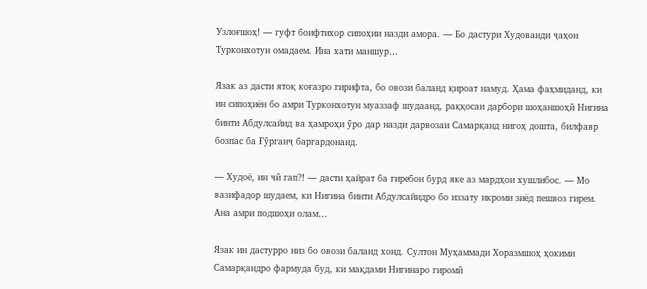Узлоғшоҳ! — гуфт боифтихор сипоҳии назди амора. — Бо дастури Худованди ҷаҳон Турконхотун омадаем. Ина хати маншур…

Язак аз дасти ятоқ коғазро гирифта, бо овози баланд қироат намуд. Ҳама фаҳмиданд, ки ин сипоҳиён бо амри Турконхотун муаззаф шудаанд, раққосаи дарбори шоҳаншоҳӣ Нигина бинти Абдулсайид ва ҳамроҳи ӯро дар назди дарвозаи Самарқанд нигоҳ дошта, билфавр бозпас ба Ғӯрганҷ баргардонанд.

— Худоё, ин чӣ гап?! — дасти ҳайрат ба гиребон бурд яке аз мардҳои хушлибос. — Мо вазифадор шудаем, ки Нигина бинти Абдулсайидро бо иззату икроми зиёд пешвоз гирем. Ана амри подшоҳи олам…

Язак ин дастурро низ бо овози баланд хонд. Султон Муҳаммади Хоразмшоҳ ҳокими Самарқандро фармуда буд, ки мақдами Нигинаро гиромӣ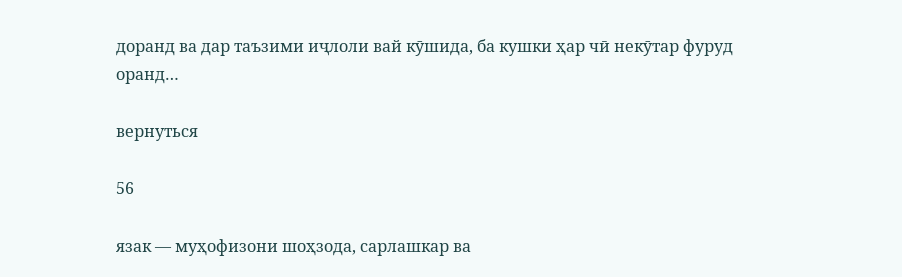доранд ва дар таъзими иҷлоли вай кӯшида, ба кушки ҳар чӣ некӯтар фуруд оранд…

вернуться

56

язак — муҳофизони шоҳзода, сарлашкар ва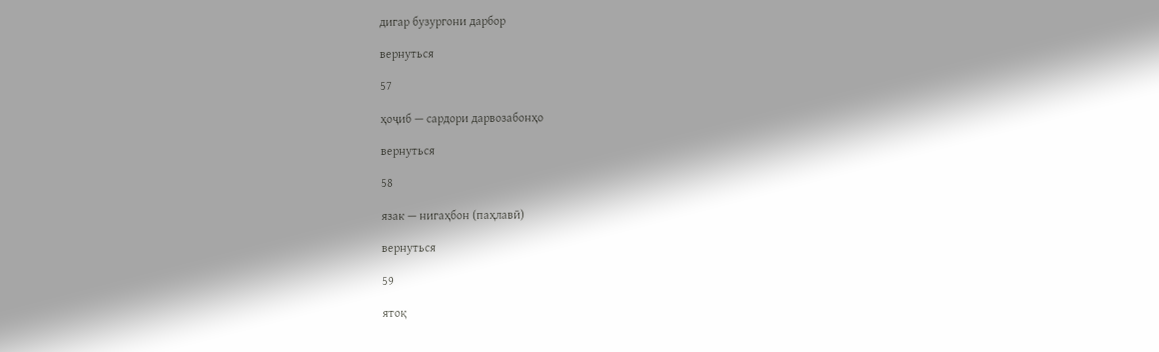дигар бузургони дарбор

вернуться

57

ҳоҷиб — сардори дарвозабонҳо

вернуться

58

язак — нигаҳбон (паҳлавӣ)

вернуться

59

ятоқ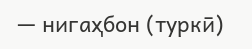— нигаҳбон (туркӣ)